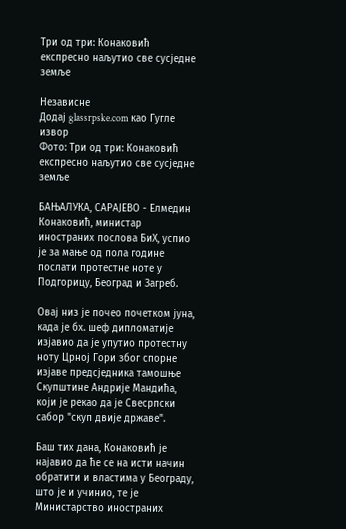Три од три: Конаковић експресно наљутио све сусједне земље

Независне
Додај glassrpske.com као Гугле извор
Фото: Три од три: Конаковић експресно наљутио све сусједне земље

БАЊАЛУКА, САРАЈЕВО - Елмедин Конаковић, министар иностраних послова БиХ, успио је за мање од пола године послати протестне ноте у Подгорицу, Београд и Загреб.

Овај низ је почео почетком јуна, када је бх. шеф дипломатије изјавио да је упутио протестну ноту Црној Гори због спорне изјаве предсједника тамошње Скупштине Андрије Мандића, који је рекао да је Свесрпски сабор "скуп двије државе".

Баш тих дана, Конаковић је најавио да ће се на исти начин обратити и властима у Београду, што је и учинио, те је Министарство иностраних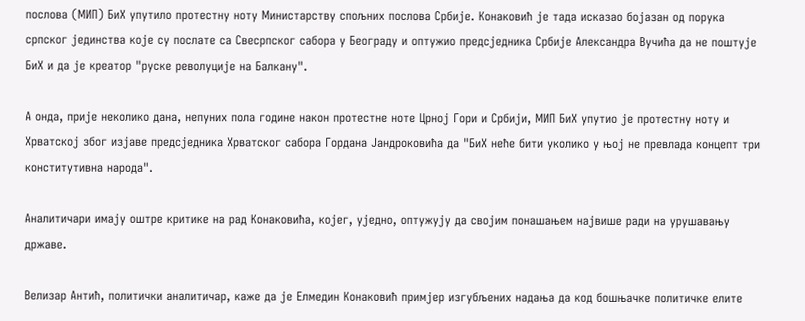послова (МИП) БиХ упутило протестну ноту Министарству спољних послова Србије. Конаковић је тада исказао бојазан од порука српског јединства које су послате са Свесрпског сабора у Београду и оптужио предсједника Србије Александра Вучића да не поштује БиХ и да је креатор "руске револуције на Балкану".

А онда, прије неколико дана, непуних пола године након протестне ноте Црној Гори и Србији, МИП БиХ упутио је протестну ноту и Хрватској због изјаве предсједника Хрватског сабора Гордана Јандроковића да "БиХ неће бити уколико у њој не превлада концепт три конститутивна народа".

Аналитичари имају оштре критике на рад Конаковића, којег, уједно, оптужују да својим понашањем највише ради на урушавању државе.

Велизар Антић, политички аналитичар, каже да је Елмедин Конаковић примјер изгубљених надања да код бошњачке политичке елите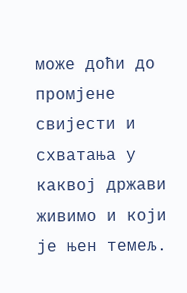може доћи до промјене свијести и схватања у каквој држави живимо и који је њен темељ.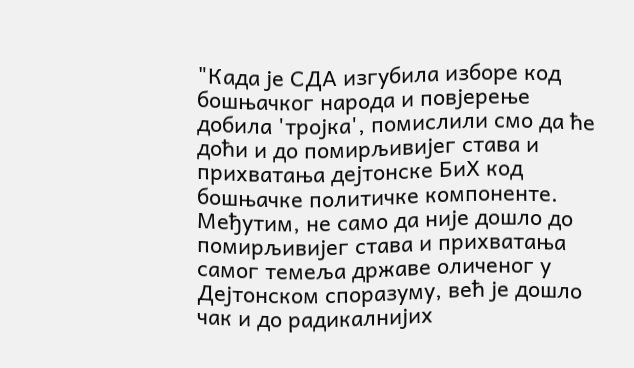"Када је СДА изгубила изборе код бошњачког народа и повјерење добила 'тројка', помислили смо да ће доћи и до помирљивијег става и прихватања дејтонске БиХ код бошњачке политичке компоненте. Међутим, не само да није дошло до помирљивијег става и прихватања самог темеља државе оличеног у Дејтонском споразуму, већ је дошло чак и до радикалнијих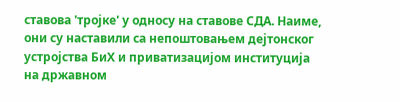ставова 'тројке' у односу на ставове СДА. Наиме, они су наставили са непоштовањем дејтонског устројства БиХ и приватизацијом институција на државном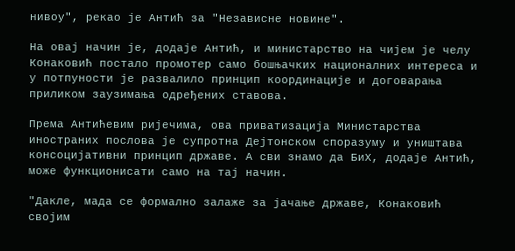нивоу", рекао је Антић за "Независне новине".

На овај начин је, додаје Антић, и министарство на чијем је челу Конаковић постало промотер само бошњачких националних интереса и у потпуности је развалило принцип координације и договарања приликом заузимања одређених ставова.

Према Антићевим ријечима, ова приватизација Министарства иностраних послова је супротна Дејтонском споразуму и уништава консоцијативни принцип државе. А сви знамо да БиХ, додаје Антић, може функционисати само на тај начин.

"Дакле, мада се формално залаже за јачање државе, Конаковић својим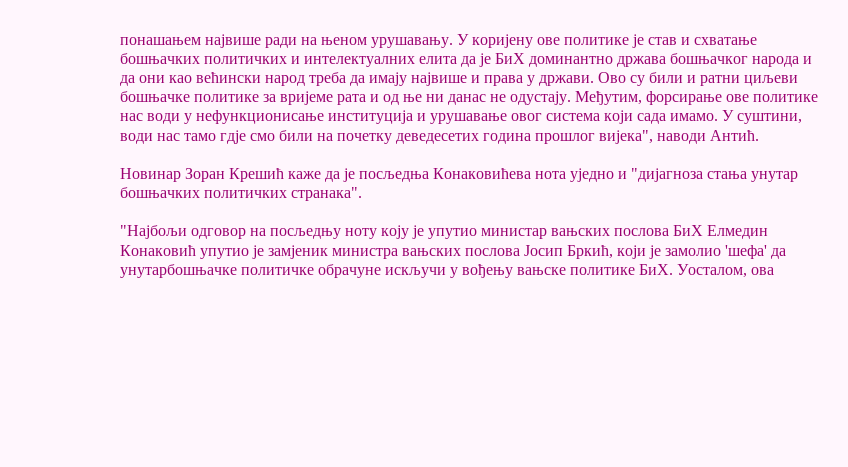понашањем највише ради на њеном урушавању. У коријену ове политике је став и схватање бошњачких политичких и интелектуалних елита да је БиХ доминантно држава бошњачког народа и да они као већински народ треба да имају највише и права у држави. Ово су били и ратни циљеви бошњачке политике за вријеме рата и од ње ни данас не одустају. Међутим, форсирање ове политике нас води у нефункционисање институција и урушавање овог система који сада имамо. У суштини, води нас тамо гдје смо били на почетку деведесетих година прошлог вијека", наводи Антић.

Новинар Зоран Крешић каже да је посљедња Конаковићева нота уједно и "дијагноза стања унутар бошњачких политичких странака".

"Најбољи одговор на посљедњу ноту коју је упутио министар вањских послова БиХ Елмедин Конаковић упутио је замјеник министра вањских послова Јосип Бркић, који је замолио 'шефа' да унутарбошњачке политичке обрачуне искључи у вођењу вањске политике БиХ. Уосталом, ова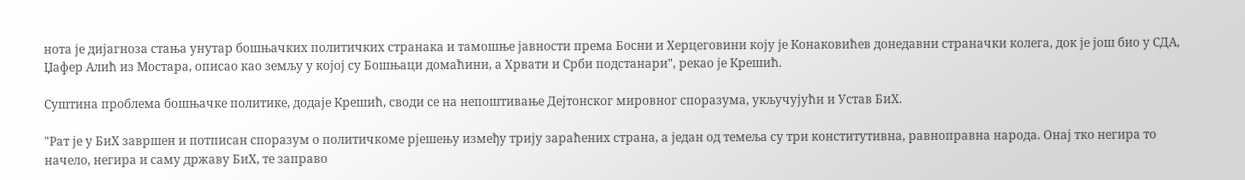нота је дијагноза стања унутар бошњачких политичких странака и тамошње јавности према Босни и Херцеговини коју је Конаковићев донедавни страначки колега, док је још био у СДА, Џафер Алић из Мостара, описао као земљу у којој су Бошњаци домаћини, а Хрвати и Срби подстанари", рекао је Крешић.

Суштина проблема бошњачке политике, додаје Крешић, своди се на непоштивање Дејтонског мировног споразума, укључујући и Устав БиХ.

"Рат је у БиХ завршен и потписан споразум о политичкоме рјешењу између трију зараћених страна, а један од темеља су три конститутивна, равноправна народа. Онај тко негира то начело, негира и саму државу БиХ, те заправо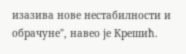изазива нове нестабилности и обрачуне", навео је Крешић.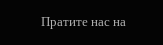Пратите нас на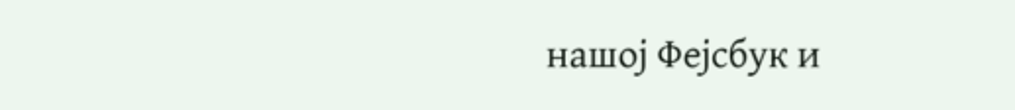нашој Фејсбук и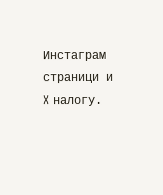Инстаграм страници и X налогу.